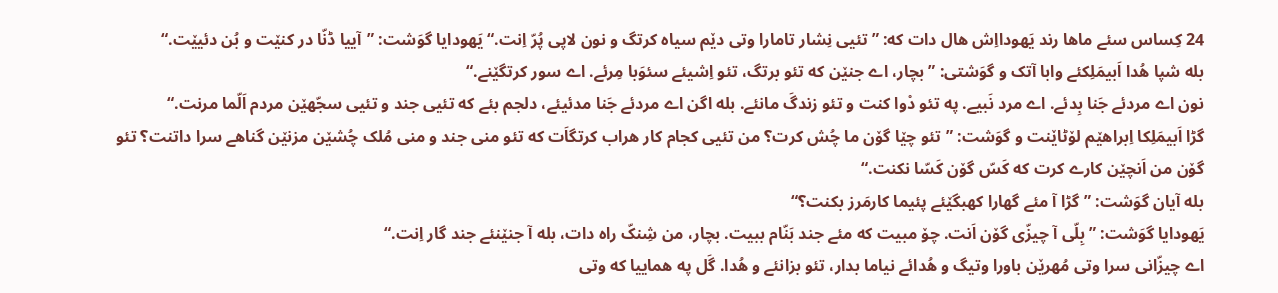24 کِساس سئے ماها رند یَهودااِش هال دات که: ”تئیی نِشار تامارا وتی دێم سیاه کرتگ و نون لاپی پُرّ اِنت.“ یَهودایا گوَشت: ”آییا ڈنّا در کنێت و بُن دئیێت.“
بله شپا هُدا اَبیمَلِکئے وابا آتک و گوَشتی: ”بچار، اے جنێن که تئو برتگ، تئو اِشیئے سئوَبا مِرئے. اے سور کرتگێنے.“
نون اے مردئے جَنا بِدئے. اے مرد نَبیے. په تئو دْوا کنت و تئو زندگَ مانئے. بله اگن اے مردئے جَنا مدئیئے، دلجم بئے که تئیی جند و تئیی سجّهێن مردم اَلّما مرنت.“
گڑا اَبیمَلِکا اِبراهێم لۆٹاێنت و گوَشت: ”تئو چێا گۆن ما چُش کرت؟ من تئیی کجام کار هراب کرتگاَت که تئو منی جند و منی مُلک چُشێن مزنێن گناهے سرا داتنت؟ تئو گۆن من اَنچێن کارے کرت که کَسّ گۆن کَسّا نکنت.“
بله آیان گوَشت: ”گڑا آ مئے گهارا کهبگێئے پئیما کارمَرز بکنت؟“
یَهودایا گوَشت: ”بِلّی آ چیزّی گۆن اَنت. چۆ مبیت که مئے جند بَنّام ببیت. بچار، من شِنکّ راه دات، بله آ جنێنئے جند گار اِنت.“
اے چیزّانی سرا وتی مُهرێن باورا وتیگ و هُدائے نیاما بدار، تئو بزانئے و هُدا. گَل په هماییا که وتی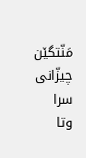مَنّتگێن چیزّانی سرا وتا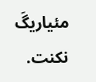مئیاریگَ نکنت.